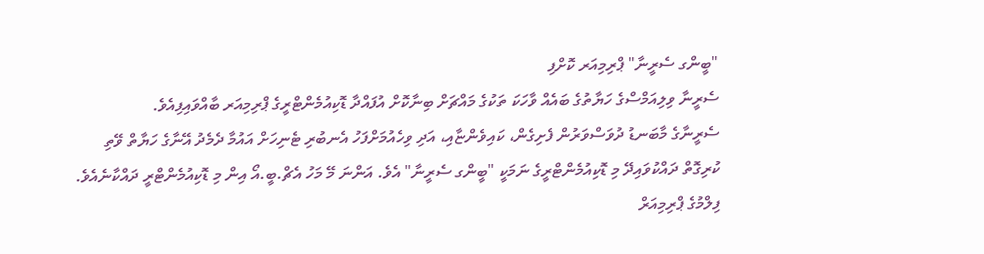"ބީންގ ސެރީނާ" ޕްރިމިއަރ ކޮށްފި
ސެރީނާ ވިލިއަމްސްގެ ހަޔާތުގެ ބައެއް ވާހަކަ ތަކުގެ މައްޗަށް ބިނާކޮށް އުފައްދާ ޑޮކިއުމެންޓްރީގެ ޕްރިމިއަރ ބާއްވައިފިއެވެ.
ސެރީނާގެ މާބަނޑު ދުވަސްވަރުން ފެށިގެން، ކައިވެންޏާއި، އަދި ވިހެއުމަށްފަހު އެނބުރި ޓެނިހަށް އައުމާ ދެމެދު އޭނާގެ ހަޔާތް ވޭތި ކުރިގޮތް ދައްކުވައިދޭ މި ޑޮކިއުމެންޓްރީގެ ނަމަކީ "ބީންގ ސެރީނާ" އެވެ. އަންނަ މޭ މަހު އެޗް.ބީ.އޯ އިން މި ޑޮކިއުމެންޓްރީ ދައްކާނެއެވެ.
ފިލްމުގެ ޕްރިމިއަރް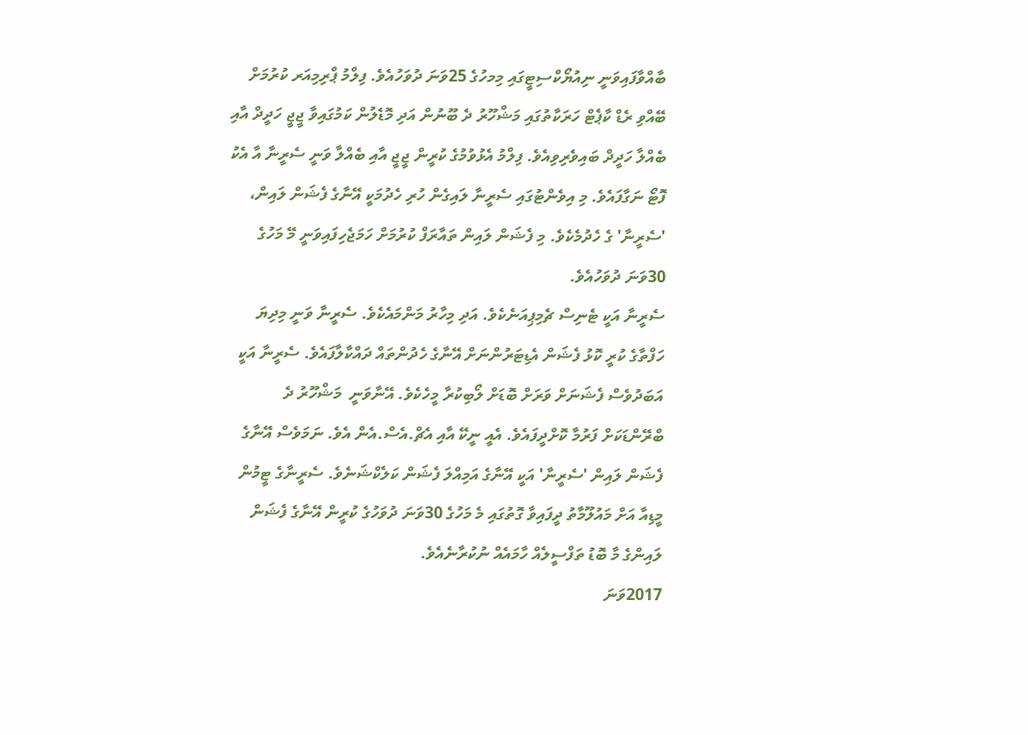ބާއްވާފައިވަނީ ނިއުޔޯކްސިޓީގައި މިމހުގެ 25ވަނަ ދުވަހުއެވެ. ފިލްމު ޕްރިމިއަރ ކުރުމަށް ބޭއްވި ރެޑް ކާޕެޓް ހަރަކާތުގައި މަޝްހޫރު ދެ ބޫނުން އަދި މޮޑެލުން ކަމުގައިވާ ޖީޖީ ހަދީދް އާއި ބެއްލާ ހަދީދް ބައިވެރިވިއެވެ. ފިލްމު އެޅުވުމުގެ ކުރީން ޖީޖީ އާއި ބެއްލާ ވަނީ ސެރީނާ އާ އެކު ފޮޓޯ ނަގާފައެވެ. މި އިވެންޓުގައި ސެރީނާ ލައިގެން ހުރި ހެދުމަކީ އޭނާގެ ފެޝަން ލައިން، 'ސެރީނާ' ގެ ހެދުމެކެވެ. މި ފެޝަން ލައިން ތައާރަފް ކުރުމަށް ހަމަޖެހިފައިވަނީ މޭ މަހުގެ 30ވަނަ ދުވަހުއެވެ.
ސެރީނާ އަކީ ޓެނިސް ޗެމިޕިއަނެކެވެ. އަދި މިހާރު މަންމައެކެވެ. ސެރީނާ ވަނީ މިދިޔަ ހަފްތާގެ ކުރީ ކޮޅު ފެޝަން އެޑިޓަރުންނަށް އޭނާގެ ހެދުންތައް ދައްކާލާފައެވެ. ސެރީނާ އަކީ އަބަދުވެސް ފެޝަނަށް ވަރަށް ބޮޑަށް ލޯބިކުރާ މީހެކެވެ. އޭނާވަނީ  މަޝްހޫރު ދެ ބްރޭންޑަކަށް ފަރުމާ ކޮށްދީފައެވެ. އެއީ ނީކޭ އާއި އެޗް.އެސް.އެން އެވެ. ނަމަވެސް އޭނާގެ ފެޝަން ލައިން 'ސެރީނާ' އަކީ އޭނާގެ އަމިއްލަ ފެޝަން ކަލެކްޝަނެވެ. ސެރީނާގެ ޓީމުން މީޑިއާ އަށް މައުލޫމާތު ދީފައިވާ ގޮތުގައި މެ މަހުގެ 30ވަނަ ދުވަހުގެ ކުރީން އޭނާގެ ފެޝަން ލައިންގެ މާ ބޮޑު ތަފްސީލެއް ހާމައެއް ނުކުރާނެއެވެ.
2017ވަނަ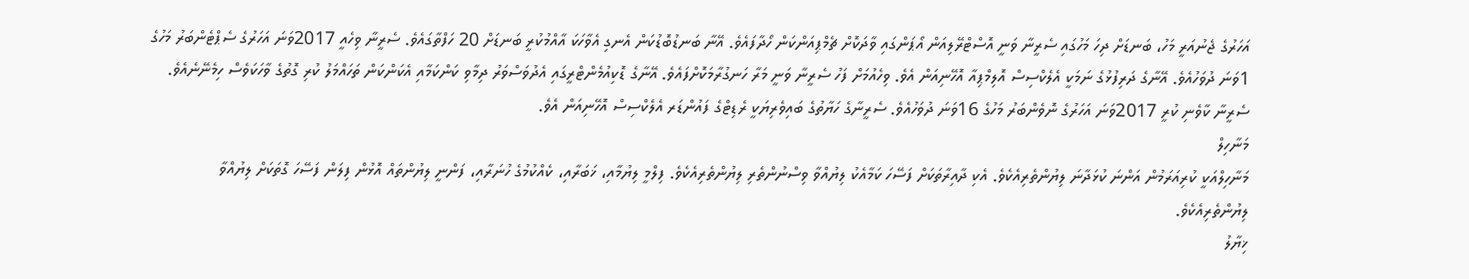އަހަރުގެ ޖެނުއަރީ މަހު، ބަނޑަށް ދިހަ މަހުގައި ސެރީނާ ވަނީ އޮސްޓްރޭލިއަން އޯޕަންގައި ވާދަކޮށް ޗެމްޕިއަންކަން ހޯދާފައެވެ. އޭނާ ބަނޑުބޮޑުކަން އެނގި އެވާހަކަ އާއްމުކުރީ ބަނޑަށް 20 ހަފްތާގައެވެ. ސެރީނާ ވިހެއީ 2017ވަނަ އަހަރުގެ ސެޕްޓެންބަރު މަހުގެ 1ވަނަ ދުވަހުއެވެ. އޭނާގެ ދަރިފުޅުގެ ނަމަކީ އެލެކްސިސް އޮލިމްޕިއާ އޮހޭނިއަން އެވެ. ވިހެއުމަށް ފަހު ސެރީނާ ވަނީ މަރާ ހަނގުރާމަކޮށްފައެވެ. އޭނާގެ ޑޮކިއުމެންޓްރީގައި އެދުވަސްވަރު ދިމާވި ކަންކަމާއި އެކަންކަން ތަހައްމަލު ކުރި ގޮތުގެ ވާހަކަވެސް ހިމެނޭނެއެވެ. ސެރީނާ ކާވެނި ކުރީ 2017ވަނަ އަހަރުގެ ނޮވެންބަރު މަހުގެ 16ވަނަ ދުވަހުއެވެ. ސެރީނާގެ ހަޔާތުގެ ބައިވެރިޔަކީ ރެޑިޓްގެ ފައުންޑަރ އެލެކްސިސް އޮހޭނިއަން އެވެ.
މަނާހިލް
މަނާހިލްއަކީ ކުރިއަރަމުން އަންނަ ކުޅަދާނަ ލިޔުންތެރިއެކެވެ. އެކި ދާއިރާތަކަށް ފަސޭހަ ކަމާއެކު ލިޔުއްވާ ވިސްނުންތެރި ލިޔުންތެރިއެކެވެ. ފިލްމީ ލިޔުމާއި، ޚަބަރާއި، ކެއްކުމުގެ ހުނަރާއި، ފަންނީ ލިޔުންތައް އޮޅުން ފިލަން ފަސޭހަ ގޮތަކަށް ލިޔުއްވާ ލިޔުންތެރިއެކެވެ.
ޚިޔާލު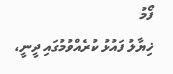ފޯމު
ޚިޔާލު ފައުޅު ކުރެއްވުމުގައި ދީނީ،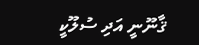ޤާނޫނީ އަދި ސުލޫކީ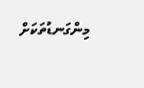މިންގަނޑުތަކަށް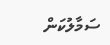ސަމާލުކަން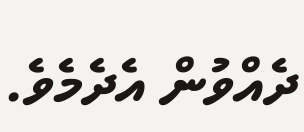ދެއްވުން އެދެމެވެ.